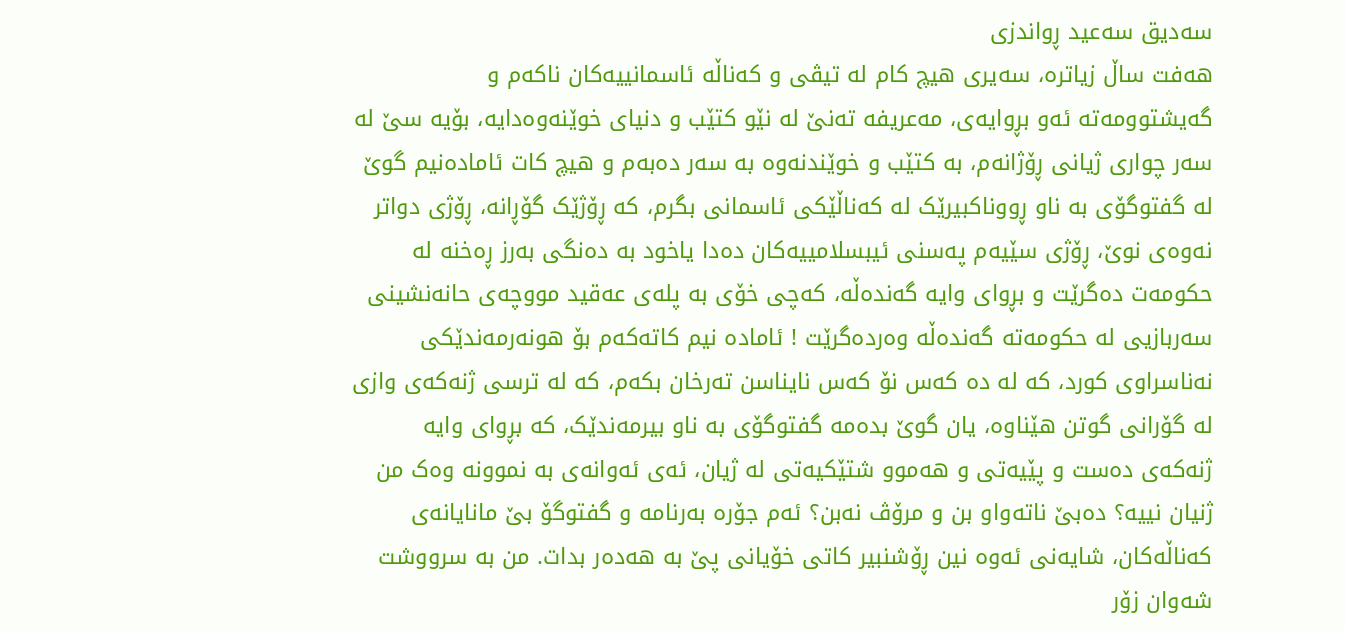سەدیق سەعید ڕواندزی
ھەفت ساڵ زیاترە، سەیری ھیچ کام لە تیڤی و کەناڵە ئاسمانییەکان ناکەم و گەیشتوومەتە ئەو بڕوایەی، مەعریفە تەنێ لە نێو کتێب و دنیای خوێنەوەدایە، بۆیە سێ لە سەر چواری ژیانی ڕۆژانەم، بە کتێب و خوێندنەوە بە سەر دەبەم و ھیچ کات ئامادەنیم گوێ لە گفتوگۆی بە ناو ڕووناکبیرێک لە کەناڵێکی ئاسمانی بگرم، کە ڕۆژێک گۆڕانە، ڕۆژی دواتر نەوەی نوێ، ڕۆژی سێیەم پەسنی ئیبسلامییەکان دەدا یاخود بە دەنگی بەرز ڕەخنە لە حکومەت دەگرێت و بڕوای وایە گەندەڵە، کەچی خۆی بە پلەی عەقید مووچەی حانەنشینی سەربازیی لە حکومەتە گەندەڵە وەردەگرێت ! ئامادە نیم کاتەکەم بۆ ھونەرمەندێکی نەناسراوی کورد، کە لە دە کەس نۆ کەس نایناسن تەرخان بکەم، کە لە ترسی ژنەکەی وازی لە گۆرانی گوتن ھێناوە، یان گوێ بدەمە گفتوگۆی بە ناو بیرمەندێک، کە بڕوای وایە ژنەکەی دەست و پێیەتی و ھەموو شتێکیەتی لە ژیان، ئەی ئەوانەی بە نموونە وەک من ژنیان نییە؟ دەبێ ناتەواو بن و مرۆڤ نەبن؟ ئەم جۆرە بەرنامە و گفتوگۆ بێ مانایانەی کەناڵەکان، شایەنی ئەوە نین ڕۆشنبیر کاتی خۆیانی پێ بە ھەدەر بدات. من بە سرووشت شەوان زۆر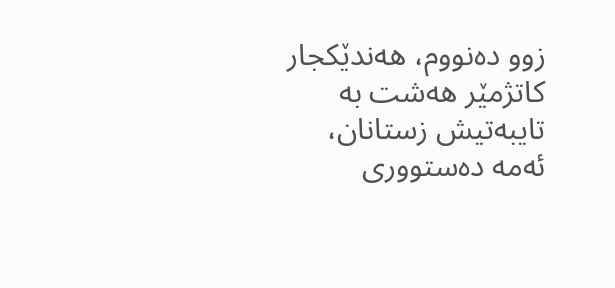زوو دەنووم، ھەندێکجار کاتژمێر ھەشت بە تایبەتیش زستانان، ئەمە دەستووری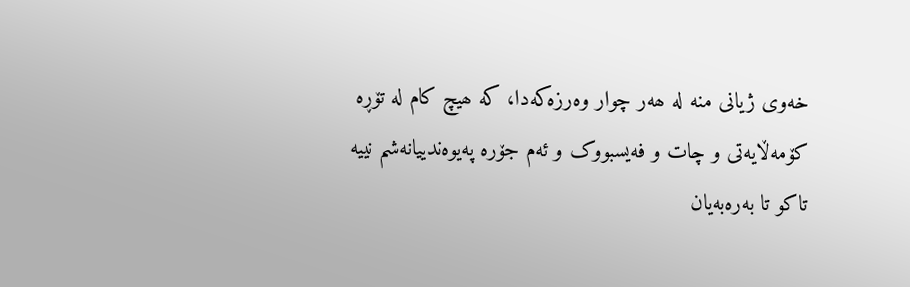خەوی ژیانی منە لە ھەر چوار وەرزەکەدا، کە ھیچ کام لە تۆڕە کۆمەڵایەتی و چات و فەیسبووک و ئەم جۆرە پەیوەندییانەشم نییە تاکو تا بەرەبەیان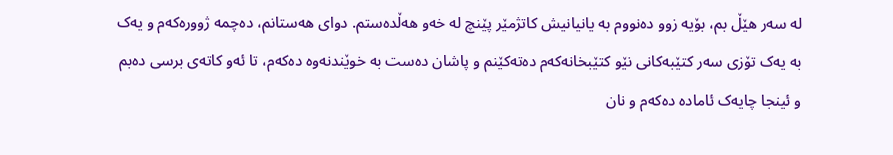لە سەر ھێڵ بم، بۆیە زوو دەنووم بە یانیانیش کاتژمێر پێنچ لە خەو ھەڵدەستم. دوای ھەستانم، دەچمە ژوورەکەم و یەک بە یەک تۆزی سەر کتێبەکانی نێو کتێبخانەکەم دەتەکێنم و پاشان دەست بە خوێندنەوە دەکەم، تا ئەو کاتەی برسی دەبم و ئینجا چایەک ئامادە دەکەم و نان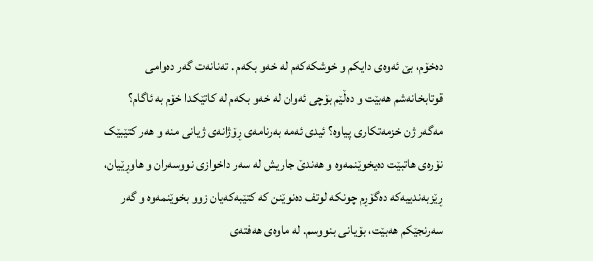دەخۆم، بێ ئەوەی دایکم و خوشکەکەم لە خەو بکەم . تەنانەت گەر دەوامی قوتابخانەشم ھەبێت و دەڵێم بۆچی ئەوان لە خەو بکەم لە کاتێکدا خۆم بە ئاگام؟ مەگەر ژن خزمەتکاری پیاوە؟ ئیدی ئەمە بەرنامەی ڕۆژانەی ژیانی منە و ھەر کتێبێک نۆرەی ھاتبێت دەیخوێنمەوە و ھەندێ جاریش لە سەر داخوازی نووسەران و ھاوڕێیان، ڕێزبەندییەکە دەگۆڕم چونکە لوتف دەنوێنن کە کتێبەکەیان زوو بخوێنمەوە و گەر سەرنجێکم ھەبێت، بۆیانی بنووسم. لە ماوەی ھەفتەی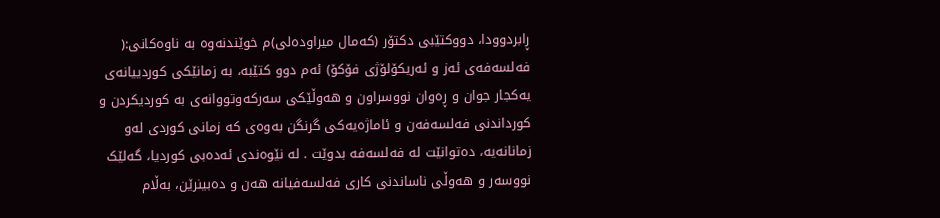ڕابردوودا، دووکتێبی دکتۆر (کەمال میراودەلی)م خوێندنەوە بە ناوەکانی:( فەلسەفەی ئەز و ئەریکۆلۆژی فۆکۆ) ئەم دوو کتێبە، بە زمانێکی کوردییانەی یەکجار جوان و ڕەوان نووسراون و ھەوڵێکی سەرکەوتووانەی بە کوردیکردن و کورداندنی فەلسەفەن و ئاماژەیەکی گرنگن بەوەی کە زمانی کوردی لەو زمانانەیە، دەتوانێت لە فەلسەفە بدوێت . لە نێوەندی ئەدەبی کوردیا، گەلێک نووسەر و ھەوڵی ناساندنی کاری فەلسەفیانە ھەن و دەبینرێن، بەڵام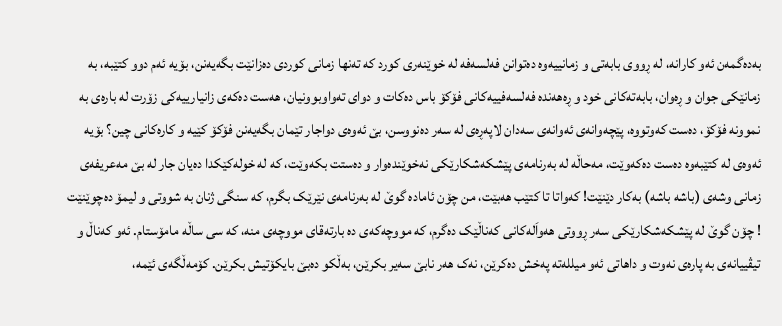بەدەگمەن ئەو کارانە، لە ڕووی بابەتی و زمانییەوە دەتوانن فەلسەفە لە خوێنەری کورد کە تەنھا زمانی کوردی دەزانێت بگەیەنن، بۆیە ئەم دوو کتێبە، بە زمانێکی جوان و ڕەوان، بابەتەکانی خود و ڕەھەندە فەلسەفییەکانی فۆکۆ باس دەکات و دوای تەواوبوونیان، ھەست دەکەی زانیارییەکی زۆرت لە بارەی بە نموونە فۆکۆ، دەست کەوتووە، پێچەوانەی ئەوانەی سەدان لاپەڕەی لە سەر دەنووسن، بێ ئەوەی دواجار تێمان بگەیەنن فۆکۆ کێیە و کارەکانی چین؟ بۆیە ئەوەی لە کتێبەوە دەست دەکەوێت، مەحاڵە لە بەرنامەی پێشکەشکارێکی نەخوێندەوار و دەستت بکەوێت، کە لە خولەکێکدا دەیان جار لە بێ مەعریفەی زمانی وشەی (باشە باشە) بەکار دێنێت! کەواتا تا کتێب ھەبێت، من چۆن ئامادە گوێ لە بەرنامەی نێرێک بگرم، کە سنگی ژنان بە شووتی و لیمۆ دەچوێنێت ! چۆن گوێ لە پێشکەشکارێکی سەر ڕووتی ھەواَلەکانی کەناڵێک دەگرم، کە مووچەکەی دە بارتەقای مووچەی منە، کە سی ساڵە مامۆستام. ئەو کەناڵ و تیڤییانەی بە پارەی نەوت و داھاتی ئەو میللەتە پەخش دەکرێن، نەک ھەر نابێ سەیر بکرێن، بەڵکو دەبێ بایکۆتیش بکرێن. کۆمەڵگەی ئێمە،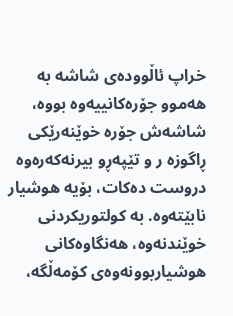خراپ ئاڵوودەی شاشە بە ھەموو جۆرەکانییەوە بووە، شاشەش جۆرە خوێنەرێکی ڕاگوزە ر و تێپەڕو بیرنەکەرەوە دروست دەکات، بۆیە ھوشیار نابێتەوە. بە کولتوریکردنی خوێندنەوە، ھەنگاوەکانی ھوشیاربوونەوەی کۆمەڵگە،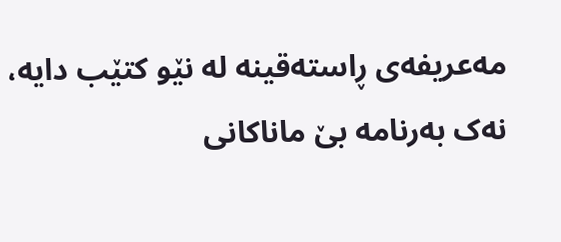مەعریفەی ڕاستەقینە لە نێو کتێب دایە، نەک بەرنامە بێ ماناکانی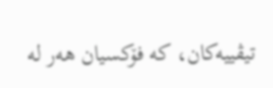تیڤییەکان، کە فۆکسیان ھەر لە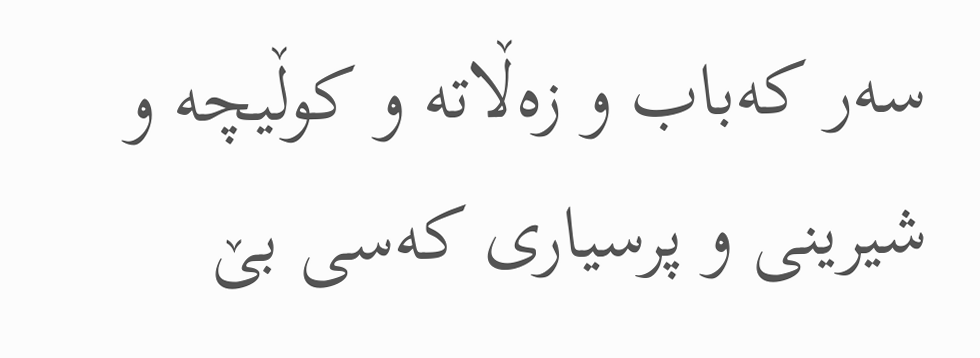سەر کەباب و زەڵاتە و کوڵیچە و شیرینی و پرسیاری کەسی بێ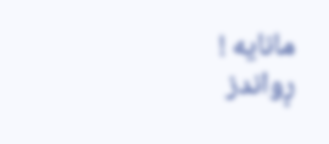مانایە !
ڕواندز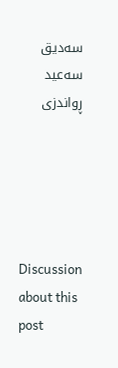سەدیق سەعید ڕواندزی





Discussion about this post